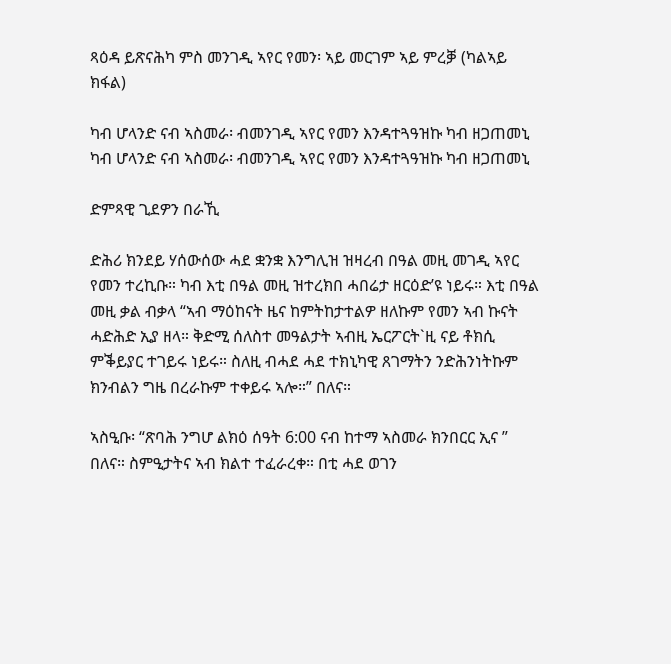ጻዕዳ ይጽናሕካ ምስ መንገዲ ኣየር የመን፡ ኣይ መርገም ኣይ ምረቓ (ካልኣይ ክፋል)

ካብ ሆላንድ ናብ ኣስመራ፡ ብመንገዲ ኣየር የመን እንዳተጓዓዝኩ ካብ ዘጋጠመኒ
ካብ ሆላንድ ናብ ኣስመራ፡ ብመንገዲ ኣየር የመን እንዳተጓዓዝኩ ካብ ዘጋጠመኒ

ድምጻዊ ጊደዎን በራኺ

ድሕሪ ክንደይ ሃሰውሰው ሓደ ቋንቋ እንግሊዝ ዝዛረብ በዓል መዚ መገዲ ኣየር የመን ተረኪቡ። ካብ እቲ በዓል መዚ ዝተረክበ ሓበሬታ ዘርዕድ’ዩ ነይሩ። እቲ በዓል መዚ ቃል ብቃላ “ኣብ ማዕከናት ዜና ከምትከታተልዎ ዘለኩም የመን ኣብ ኩናት ሓድሕድ ኢያ ዘላ። ቅድሚ ሰለስተ መዓልታት ኣብዚ ኤርፖርት`ዚ ናይ ቶክሲ ምቕይያር ተገይሩ ነይሩ። ስለዚ ብሓደ ሓደ ተክኒካዊ ጸገማትን ንድሕንነትኩም ክንብልን ግዜ በረራኩም ተቀይሩ ኣሎ።” በለና።

ኣስዒቡ፡ “ጽባሕ ንግሆ ልክዕ ሰዓት 6:00 ናብ ከተማ ኣስመራ ክንበርር ኢና ” በለና። ስምዒታትና ኣብ ክልተ ተፈራረቀ። በቲ ሓደ ወገን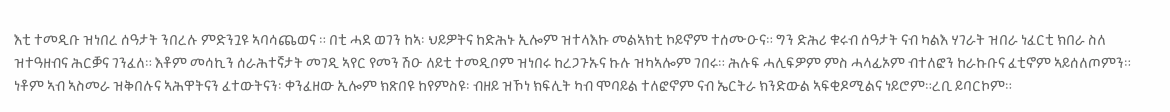እቲ ተመዲቡ ዝነበረ ሰዓታት ንበረሉ ምድንጓዩ ኣባሳጨወና ። በቲ ሓደ ወገን ከኣ፡ ህይዎትና ከድሕኑ ኢሎም ዝተላእኩ መልኣክቲ ኮይኖም ተሰሙዑና። ግን ድሕሪ ቁሩብ ሰዓታት ናብ ካልእ ሃገራት ዝበራ ነፈርቲ ክበራ ስለ ዝተዓዘብና ሕርቓና ገንፈለ። እቶም መሳኪን ሰራሕተኛታት መገዲ ኣየር የመን ሽዑ ለይቲ ተመዲቦም ዝነበሩ ከረጋጉኡና ኩሉ ዝካኣሎም ገበሩ። ሕሉፍ ሓሊፍዎም ምስ ሓላፊኦም ብተለፎን ከራኩቡና ፈቲኖም ኣይሰለጦምን። ነቶም ኣብ ኣስመራ ዝቅበሉና ኣሕዋትናን ፈተውትናን፡ ቀንፈዘው ኢሎም ክጽበዩ ከየምስዩ፡ ብዘይ ዝኾነ ክፍሊት ካብ ሞባይል ተለፎኖም ናብ ኤርትራ ክንድውል ኣፍቂዶሚልና ነይሮም።ረቢ ይባርኮም።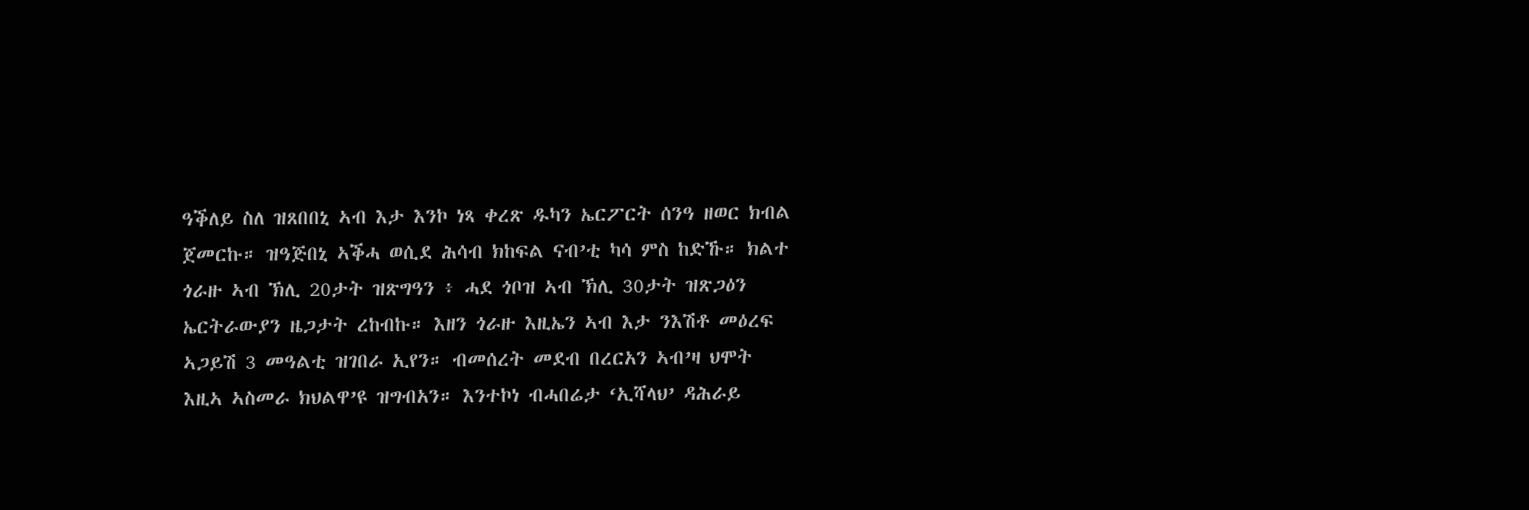ዓቕለይ ስለ ዝጸበበኒ ኣብ እታ እንኮ ነጻ ቀረጽ ዱካን ኤርፖርት ሰንዓ ዘወር ክብል ጀመርኩ። ዝዓጅበኒ ኣቕሓ ወሲደ ሕሳብ ክከፍል ናብ’ቲ ካሳ ምስ ከድኹ። ክልተ ጎራዙ ኣብ ኽሊ 20ታት ዝጽግዓን ፥ ሓደ ጎቦዝ ኣብ ኽሊ 30ታት ዝጽጋዕን ኤርትራውያን ዜጋታት ረከብኩ። እዘን ጎራዙ እዚኤን ኣብ እታ ንእሽቶ መዕረፍ ኣጋይሽ 3 መዓልቲ ዝገበራ ኢየን። ብመሰረት መደብ በረርአን ኣብ’ዛ ህሞት እዚኣ ኣስመራ ክህልዋ’ዩ ዝግብአን። እንተኮነ ብሓበሬታ ‘ኢሻላህ’ ዳሕራይ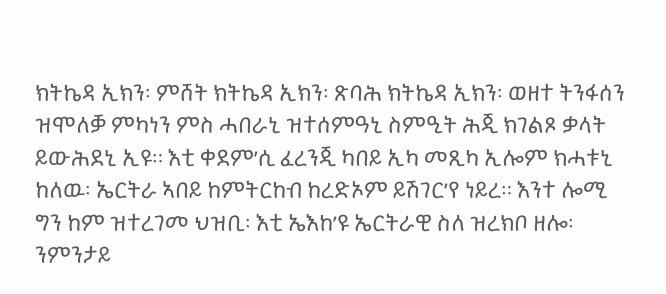ክትኬዳ ኢክን፡ ምሸት ክትኬዳ ኢክን፡ ጽባሕ ክትኬዳ ኢክን፡ ወዘተ ትንፋሰን ዝሞለቓ ምካነን ምስ ሓበራኒ ዝተሰምዓኒ ስምዒት ሕጂ ክገልጾ ቃላት ይውሕደኒ ኢዩ። እቲ ቀደም’ሲ ፈረንጂ ካበይ ኢካ መጺካ ኢሎም ክሓቱኒ ከለዉ፡ ኤርትራ ኣበይ ከምትርከብ ከረድኦም ይሽገር’የ ነይረ። እንተ ሎሚ ግን ከም ዝተረገመ ህዝቢ፡ እቲ ኤእከ’ዩ ኤርትራዊ ስለ ዝረክቦ ዘሎ፡ ንምንታይ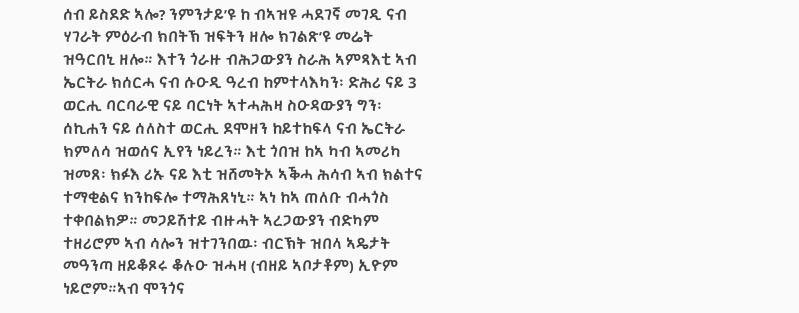ሰብ ይስደድ ኣሎ? ንምንታይ’ዩ ከ ብኣዝዩ ሓደገኛ መገዲ ናብ ሃገራት ምዕራብ ክበትኽ ዝፍትን ዘሎ ክገልጽ’ዩ መሬት ዝዓርበኒ ዘሎ። እተን ጎራዙ ብሕጋውያን ስራሕ ኣምጻእቲ ኣብ ኤርትራ ክሰርሓ ናብ ሱዑዲ ዓረብ ከምተላእካን፡ ድሕሪ ናይ 3 ወርሒ ባርባራዊ ናይ ባርነት ኣተሓሕዛ ስዑዳውያን ግን፡ ሰኪሐን ናይ ሰለስተ ወርሒ ደሞዘን ከይተከፍላ ናብ ኤርትራ ክምለሳ ዝወሰና ኢየን ነይረን። እቲ ጎበዝ ከኣ ካብ ኣመሪካ ዝመጸ፡ ክፉእ ሪኡ ናይ እቲ ዝሸመትኦ ኣቕሓ ሕሳብ ኣብ ክልተና ተማቂልና ክንከፍሎ ተማሕጸነኒ። ኣነ ከኣ ጠለቡ ብሓጎስ ተቀበልክዎ። መጋይሽተይ ብዙሓት ኣረጋውያን ብድካም ተዘሪሮም ኣብ ሳሎን ዝተገንበዉ፡ ብርኽት ዝበላ ኣዴታት መዓንጣ ዘይቆጾሩ ቆሉዑ ዝሓዛ (ብዘይ ኣቦታቶም) ኢዮም ነይሮም።ኣብ ሞንጎና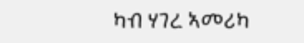ካብ ሃገረ ኣመሪካ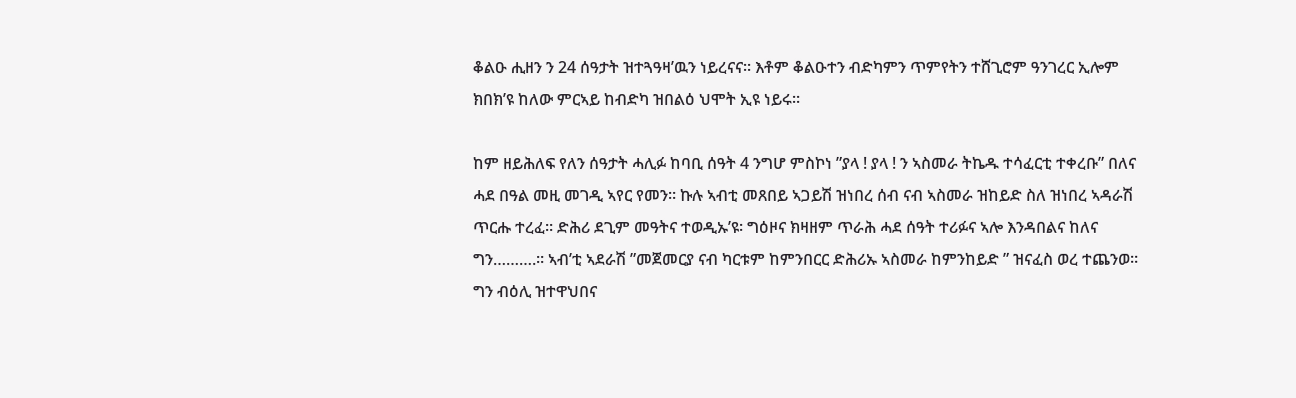ቆልዑ ሒዘን ን 24 ሰዓታት ዝተጓዓዛ’ዉን ነይረናና። እቶም ቆልዑተን ብድካምን ጥምየትን ተሸጊሮም ዓንገረር ኢሎም ክበክ’ዩ ከለው ምርኣይ ከብድካ ዝበልዕ ህሞት ኢዩ ነይሩ።

ከም ዘይሕለፍ የለን ሰዓታት ሓሊፉ ከባቢ ሰዓት 4 ንግሆ ምስኮነ ”ያላ ! ያላ ! ን ኣስመራ ትኬዱ ተሳፈርቲ ተቀረቡ” በለና ሓደ በዓል መዚ መገዲ ኣየር የመን። ኩሉ ኣብቲ መጸበይ ኣጋይሽ ዝነበረ ሰብ ናብ ኣስመራ ዝከይድ ስለ ዝነበረ ኣዳራሽ ጥርሑ ተረፈ። ድሕሪ ደጊም መዓትና ተወዲኡ’ዩ፡ ግዕዞና ክዛዘም ጥራሕ ሓደ ሰዓት ተሪፉና ኣሎ እንዳበልና ከለና ግን……….። ኣብ’ቲ ኣደራሽ ”መጀመርያ ናብ ካርቱም ከምንበርር ድሕሪኡ ኣስመራ ከምንከይድ ” ዝናፈስ ወረ ተጨንወ። ግን ብዕሊ ዝተዋህበና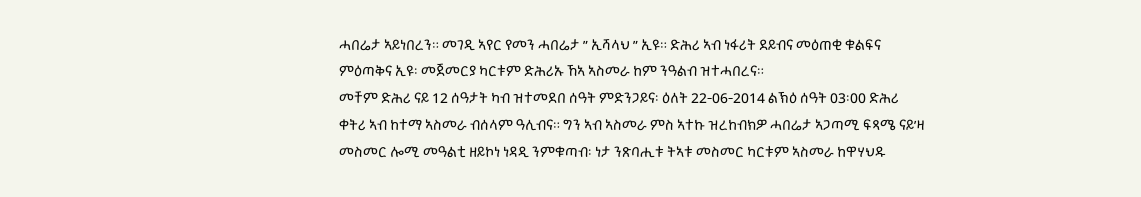ሓበሬታ ኣይነበረን። መገዲ ኣየር የመን ሓበሬታ ” ኢሻላህ ” ኢዩ። ድሕሪ ኣብ ነፋሪት ደይብና መዕጠቂ ቁልፍና ምዕጣቅና ኢዩ፡ መጀመርያ ካርቱም ድሕሪኡ ኸኣ ኣስመራ ከም ንዓልብ ዝተሓበረና።
መቸም ድሕሪ ናይ 12 ሰዓታት ካብ ዝተመደበ ሰዓት ምድንጋይና፡ ዕለት 22-06-2014 ልኽዕ ሰዓት 03፡00 ድሕሪ ቀትሪ ኣብ ከተማ ኣስመራ ብሰላም ዓሊብና። ግን ኣብ ኣስመራ ምስ ኣተኩ ዝረከብክዎ ሓበሬታ ኣጋጣሚ ፍጻሜ ናይ’ዛ መስመር ሎሚ መዓልቲ ዘይኮነ ነዳዲ ንምቁጣብ፡ ነታ ንጽባሒቱ ትኣቱ መስመር ካርቱም ኣስመራ ከዋሃህዱ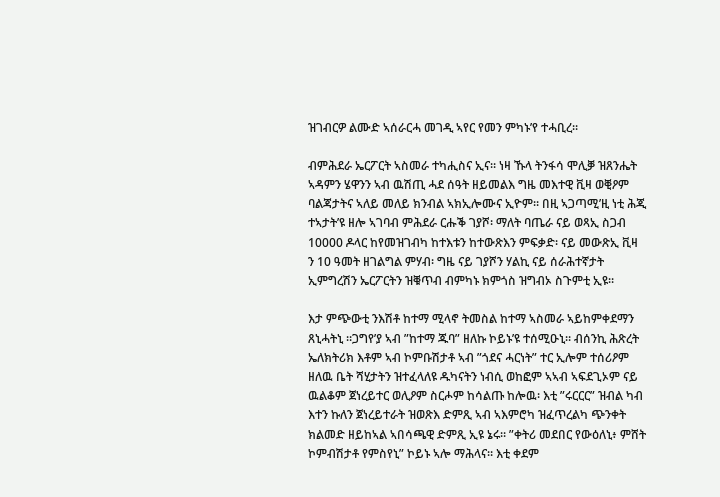ዝገብርዎ ልሙድ ኣሰራርሓ መገዲ ኣየር የመን ምካኑ’የ ተሓቢረ።

ብምሕደራ ኤርፖርት ኣስመራ ተካሒስና ኢና። ነዛ ኹላ ትንፋሳ ሞሊቓ ዝጸንሔት ኣዳምን ሄዋንን ኣብ ዉሽጢ ሓደ ሰዓት ዘይመልእ ግዜ መእተዊ ቪዛ ወቒዖም ባልጃታትና ኣለይ መለይ ክንብል ኣክኢሎሙና ኢዮም። በዚ ኣጋጣሚ’ዚ ነቲ ሕጂ ተኣታት’ዩ ዘሎ ኣገባብ ምሕደራ ርሑቕ ገያሾ፡ ማለት ባጤራ ናይ ወጻኢ ስጋብ 10000 ዶላር ከየመዝገብካ ከተእቱን ከተውጽእን ምፍቃድ፡ ናይ መውጽኢ ቪዛ ን 10 ዓመት ዘገልግል ምሃብ፡ ግዜ ናይ ገያሾን ሃልኪ ናይ ሰራሕተኛታት ኢምግረሽን ኤርፖርትን ዝቑጥብ ብምካኑ ክምጎስ ዝግብኦ ስጉምቲ ኢዩ።

እታ ምጭውቲ ንእሽቶ ከተማ ሚላኖ ትመስል ከተማ ኣስመራ ኣይከምቀደማን ጸኒሓትኒ ።ጋግየ’ያ ኣብ ”ከተማ ጁባ” ዘለኩ ኮይኑ’ዩ ተሰሚዑኒ። ብሰንኪ ሕጽረት ኤለክትሪክ እቶም ኣብ ኮምቡሽታቶ ኣብ ”ጎደና ሓርነት” ተር ኢሎም ተሰሪዖም ዘለዉ ቤት ሻሂታትን ዝተፈላለዩ ዱካናትን ነብሲ ወከፎም ኣኣብ ኣፍደጊኦም ናይ ዉልቆም ጀነረይተር ወሊዖም ስርሖም ከሳልጡ ከሎዉ፡ እቲ ”ሩርርር” ዝብል ካብ እተን ኩለን ጀነረይተራት ዝወጽእ ድምጺ ኣብ ኣእምሮካ ዝፈጥረልካ ጭንቀት ክልመድ ዘይከኣል ኣበሳጫዊ ድምጺ ኢዩ ኔሩ። ”ቀትሪ መደበር የውዕለኒ፥ ምሸት ኮምብሽታቶ የምስየኒ” ኮይኑ ኣሎ ማሕላና። እቲ ቀደም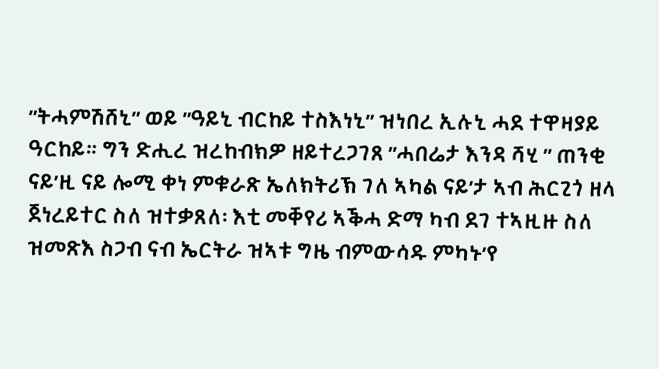”ትሓምሽሸኒ” ወይ ”ዓይኒ ብርከይ ተስእነኒ” ዝነበረ ኢሉኒ ሓደ ተዋዛያይ ዓርከይ። ግን ድሒረ ዝረከብክዎ ዘይተረጋገጸ ”ሓበሬታ እንዳ ሻሂ ” ጠንቂ ናይ’ዚ ናይ ሎሚ ቀነ ምቁራጽ ኤለክትሪኽ ገለ ኣካል ናይ’ታ ኣብ ሕርጊጎ ዘላ ጀነረይተር ስለ ዝተቃጸለ፡ እቲ መቐየሪ ኣቕሓ ድማ ካብ ደገ ተኣዚዙ ስለ ዝመጽእ ስጋብ ናብ ኤርትራ ዝኣቱ ግዜ ብምውሳዱ ምካኑ’የ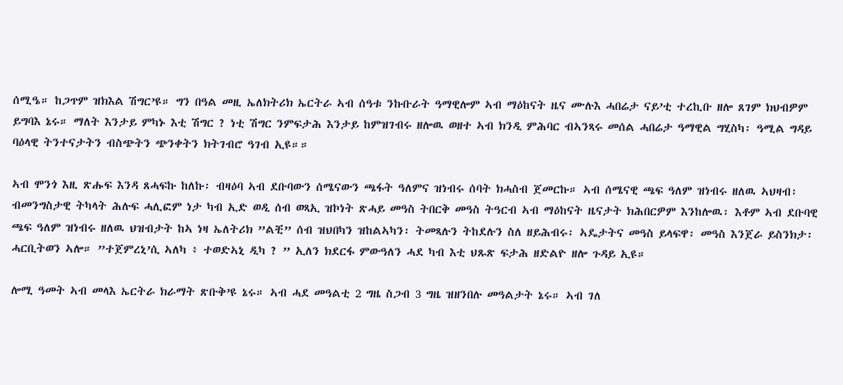ሰሚዔ። ከጋጥም ዝክእል ሽግር’ዩ። ግን በዓል መዚ ኤለክትሪክ ኤርትራ ኣብ ሰዓቱ ንኩቡራት ዓማዊሎም ኣብ ማዕከናት ዜና ሙሉእ ሓበሬታ ናይ’ቲ ተረኪቡ ዘሎ ጸገም ክህብዎም ይግባእ ኔሩ። ማለት እንታይ ምካኑ እቲ ሽግር ? ነቲ ሽግር ንምፍታሕ እንታይ ከምዝገብሩ ዘሎዉ ወዘተ ኣብ ክንዲ ምሕባር ብኣንጻሩ መሰል ሓበሬታ ዓማዊል ግሂስካ፡ ዓሚል ግዳይ ባዕላዊ ትንተናታትን ብስጭትን ጭንቀትን ክትገብሮ ዓገብ ኢዩ።።

ኣብ ሞንጎ እዚ ጽሑፍ እንዳ ጸሓፍኩ ከለኩ፡ ብዛዕባ ኣብ ደቡባውን ሰሜናውን ጫፋት ዓለምና ዝነብሩ ሰባት ክሓስብ ጀመርኩ። ኣብ ሰሜናዊ ጫፍ ዓለም ዝነብሩ ዘለዉ ኣህዛብ፡ ብመንግስታዊ ትካላት ሕሉፍ ሓሊፎም ነታ ካብ ኢድ ወዲ ሰብ ወጻኢ ዝኮነት ጽሓይ መዓስ ትበርቅ መዓስ ትዓርብ ኣብ ማዕከናት ዜናታት ክሕበርዎም እንከሎዉ፡ እቶም ኣብ ደቡባዊ ጫፍ ዓለም ዝነብሩ ዘለዉ ህዝብታት ከኣ ነዛ ኤለትሪክ ”ልቺ” ሰብ ዝህበካን ዝከልኣካን፡ ትመጻሉን ትከደሉን ስለ ዘይሕብሩ፡ ኣዴታትና መዓስ ይላፍዋ፡ መዓስ እንጀራ ይስንክታ፡ ሓርቢትወን ኣሎ። ”ተጀምረኒ’ሲ ኣለካ ፥ ተወድኣኒ ዲካ ? ” ኢለን ክደርፋ ምውዓለን ሓደ ካብ እቲ ህጹጽ ፍታሕ ዘድልዮ ዘሎ ጉዳይ ኢዩ።

ሎሚ ዓመት ኣብ መላእ ኤርትራ ክራማት ጽቡቅ’ዩ ኔሩ። ኣብ ሓደ መዓልቲ 2 ግዜ ስጋብ 3 ግዜ ዝዘንበሉ መዓልታት ኔሩ። ኣብ ገለ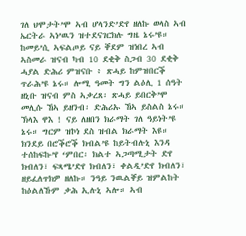ገለ ህሞታት’ሞ ኣብ ሆላንድ’ድየ ዘለኩ ወላስ ኣብ ኤርትራ ኣነ’ዉን ዝተደናገርክሉ ግዜ ኔሩ’ዩ። ከመይ’ሲ ኣፍልጦይ ናይ ቐደም ዝነበረ ኣብ ኣስመራ ዝናብ ካብ 10 ደቂቅ ስጋብ 30 ደቂቅ ሓያል ድሕሪ ምዝናቡ ፥ ጽሓይ ከምዝበርቕ ጥራሕ’ዩ ኔሩ። ሎሚ ዓመት ግን ልዕሊ 1 ሰዓት ዘኒቡ ዝናብ ምስ ኣቃረጸ፡ ጽሓይ ይበርቅ’ሞ መሊሱ ኸኣ ይዘንብ፡ ድሕሪኡ ኸኣ ይስልስ ኔሩ። ኽላእ ዋእ ! ናይ ለዘበን ክራማት ገለ ዓይነት’ዩ ኔሩ። ግርም ዝኮነ ደስ ዝብል ክራማት እዩ። ክንደይ በሮቕሮቕ ክብል’ዩ ከይትብሉኒ እንዳ ተሰከፍኩ’የ ‘ምበር፡ ክልተ ኣጋጣሚታት ድየ ክብለን፣ ፍጻሜ’ድየ ክብለን፣ ቀልዲ’ድየ ክብለን፣ ዘይፈለጥክዎ ዘለኩ። ንዓይ ንዉልቐይ ዝምልከት ከዕልለኹም ቃሕ ኢሉኒ ኣሎ። ኣብ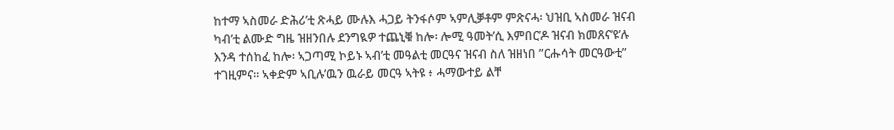ከተማ ኣስመራ ድሕሪ’ቲ ጽሓይ ሙሉእ ሓጋይ ትንፋሶም ኣምሊቓቶም ምጽናሓ፡ ህዝቢ ኣስመራ ዝናብ ካብ’ቲ ልሙድ ግዜ ዝዘንበሉ ደንግዪዎ ተጨኒቑ ከሎ፡ ሎሚ ዓመት’ሲ እምበር’ዶ ዝናብ ክመጸና’ዩ’ሉ እንዳ ተሰከፈ ከሎ፡ ኣጋጣሚ ኮይኑ ኣብ’ቲ መዓልቲ መርዓና ዝናብ ስለ ዝዘነበ ”ርሑሳት መርዓውቲ” ተገዚምና። ኣቀድም ኣቢሉ’ዉን ዉራይ መርዓ ኣትዩ ፥ ሓማውተይ ልቸ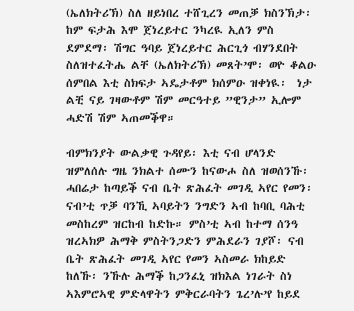(ኤለክትሪኽ) ስለ ዘይነበረ ተሸጊረን መጠቓ ክስንኽታ፡ ከም ፍታሕ እሞ ጀነረይተር ንካረዪ ኢለን ምስ ደምደማ፡ ሽግር ዓባይ ጀነረይተር ሕርጊጎ ብሃንደበት ስለዝተፈትሔ ልቸ (ኤለክትሪኽ) መጸት’ሞ፡ ወዮ ቆልዑ ሰምበል እቲ ስክፍታ ኣዴታቶም ክሰምዑ ዝቀነዪ፡  ነታ ልቺ ናይ ገዛውቶም ሽም መርዓተይ ”ዊንታ” ኢሎም ሓድሽ ሽም ኣጠመቕዋ።

ብምክንያት ውልቃዊ ጉዳየይ፡ እቲ ናብ ሆላንድ ዝምለሰሉ ግዜ ንክልተ ሰሙን ከናውሖ ስለ ዝወሰንኹ፡ ሓበሬታ ከጣይቕ ናብ ቤት ጽሕፈት መገዲ ኣየር የመን፡ ናብ’ቲ ጥቓ ባንኺ ኣባይትን ንግድን ኣብ ከባቢ ባሕቲ መስከረም ዝርከብ ከድኩ። ምስ’ቲ ኣብ ከተማ ሰንዓ ዝረኣክዎ ሕማቅ ምስትንጋድን ምሕደራን ገያሾ፡ ናብ ቤት ጽሕፈት መገዲ ኣየር የመን ኣስመራ ክከይድ ከለኹ፡ ንኹሉ ሕማቕ ከጋንፈኒ ዝክእል ነገራት ስነ ኣእምሮኣዊ ምድላዋትን ምቅርራባትን ጌረ’ሉ’የ ከይደ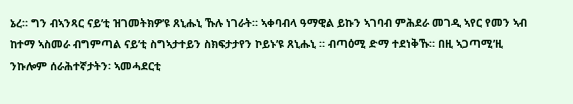ኔረ። ግን ብኣንጻር ናይ’ቲ ዝገመትክዎ’ዩ ጸኒሑኒ ኹሉ ነገራት። ኣቀባብላ ዓማዊል ይኩን ኣገባብ ምሕደራ መገዲ ኣየር የመን ኣብ ከተማ ኣስመራ ብግምጣል ናይ’ቲ ስግኣታተይን ስክፍታታየን ኮይኑ’ዩ ጸኒሑኒ ። ብጣዕሚ ድማ ተደነቅኹ። በዚ ኣጋጣሚ’ዚ ንኩሎም ሰራሕተኛታትን፡ ኣመሓደርቲ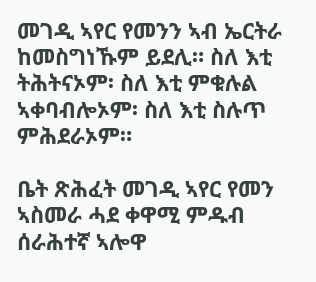መገዲ ኣየር የመንን ኣብ ኤርትራ ከመስግነኹም ይደሊ። ስለ እቲ ትሕትናኦም፡ ስለ እቲ ምቁሉል ኣቀባብሎኦም፡ ስለ እቲ ስሉጥ ምሕደራኦም።

ቤት ጽሕፈት መገዲ ኣየር የመን ኣስመራ ሓደ ቀዋሚ ምዱብ ሰራሕተኛ ኣሎዋ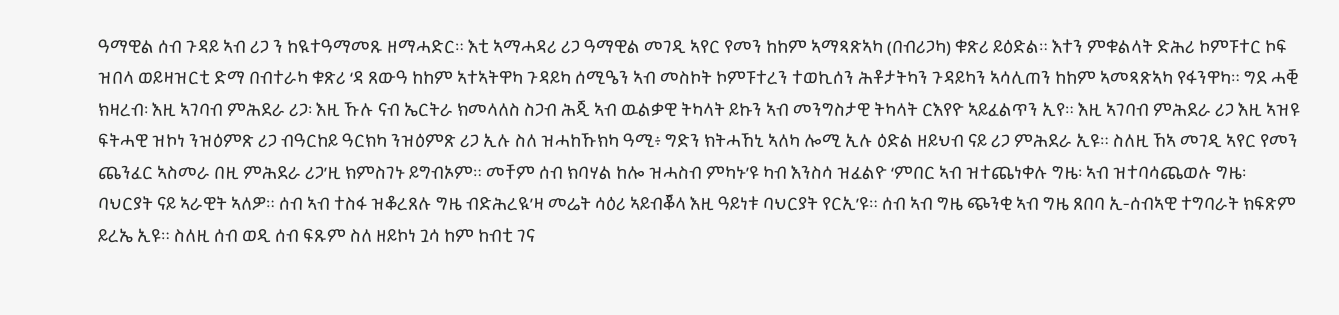ዓማዊል ሰብ ጉዳይ ኣብ ሪጋ ን ከዪተዓማመጹ ዘማሓድር። እቲ ኣማሓዳሪ ሪጋ ዓማዊል መገዲ ኣየር የመን ከከም ኣማጻጽኣካ (በብሪጋካ) ቁጽሪ ይዕድል። እተን ምቁልላት ድሕሪ ኮምፑተር ኮፍ ዝበላ ወይዛዝርቲ ድማ በብተራካ ቁጽሪ ‘ዳ ጸውዓ ከከም ኣተኣትዋካ ጉዳይካ ሰሚዔን ኣብ መስኮት ኮምፑተረን ተወኪሰን ሕቶታትካን ጉዳይካን ኣሳሊጠን ከከም ኣመጻጽኣካ የፋንዋካ። ግደ ሓቒ ክዛረብ፡ እዚ ኣገባብ ምሕደራ ሪጋ፡ እዚ ኹሉ ናብ ኤርትራ ክመላለስ ስጋብ ሕጂ ኣብ ዉልቃዊ ትካላት ይኩን ኣብ መንግስታዊ ትካላት ርእየዮ ኣይፈልጥን ኢየ። እዚ ኣገባብ ምሕደራ ሪጋ እዚ ኣዝዩ ፍትሓዊ ዝኮነ ንዝዕምጽ ሪጋ ብዓርከይ ዓርክካ ንዝዕምጽ ሪጋ ኢሉ ስለ ዝሓከኹክካ ዓሚ፥ ግድን ክትሓኸኒ ኣለካ ሎሚ ኢሉ ዕድል ዘይህብ ናይ ሪጋ ምሕደራ ኢዩ። ስለዚ ኸኣ መገዲ ኣየር የመን ጨንፈር ኣስመራ በዚ ምሕደራ ሪጋ’ዚ ክምስገኑ ይግብኦም። መቸም ሰብ ክባሃል ከሎ ዝሓስብ ምካኑ’ዩ ካብ እንስሳ ዝፈልዮ ‘ምበር ኣብ ዝተጨነቀሉ ግዜ፡ ኣብ ዝተባሳጨወሉ ግዜ፡ ባህርያት ናይ ኣራዊት ኣለዎ። ሰብ ኣብ ተስፋ ዝቆረጸሉ ግዜ ብድሕረዪ’ዛ መሬት ሳዕሪ ኣይብቖላ እዚ ዓይነቱ ባህርያት የርኢ’ዩ። ሰብ ኣብ ግዜ ጭንቂ ኣብ ግዜ ጸበባ ኢ-ሰብኣዊ ተግባራት ክፍጽም ይረኤ ኢዩ። ስለዚ ሰብ ወዲ ሰብ ፍጹም ስለ ዘይኮነ ጓሳ ከም ከብቲ ገና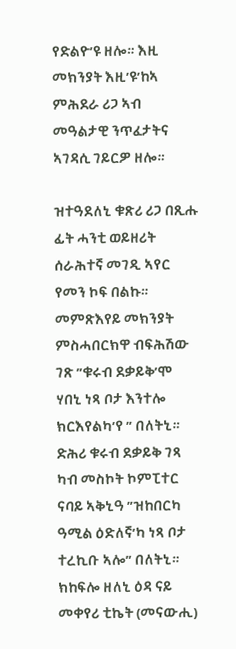የድልዮ’ዩ ዘሎ። እዚ መክንያት እዚ’ዩ’ከኣ ምሕደራ ሪጋ ኣብ መዓልታዊ ንጥፈታትና ኣገዳሲ ገይርዎ ዘሎ።

ዝተዓደለኒ ቁጽሪ ሪጋ በጺሑ ፊት ሓንቲ ወይዘሪት ሰራሕተኛ መገዲ ኣየር የመን ኮፍ በልኩ። መምጽእየይ መክንያት ምስሓበርክዋ ብፍሕሽው ገጽ ”ቁሩብ ደቃይቅ’ሞ ሃበኒ ነጻ ቦታ እንተሎ ክርእየልካ’የ ” በለትኒ። ድሕሪ ቁሩብ ደቃይቅ ገጻ ካብ መስኮት ኮምፒተር ናባይ ኣቅኒዓ ”ዝከበርካ ዓሚል ዕድለኛ’ካ ነጻ ቦታ ተረኪቡ ኣሎ” በለትኒ። ክከፍሎ ዘለኒ ዕዳ ናይ መቀየሪ ቲኬት (መናውሒ)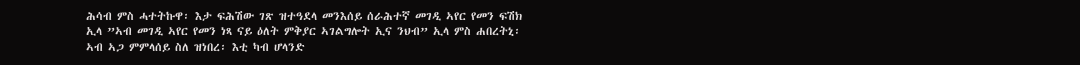ሕሳብ ምስ ሓተትኩዋ፡ እታ ፍሕሽው ገጽ ዝተዓደላ መንእሰይ ሰራሕተኛ መገዲ ኣየር የመን ፍሽክ ኢላ ”ኣብ መገዲ ኣየር የመን ነጻ ናይ ዕለት ምቅያር ኣገልግሎት ኢና ንህብ” ኢላ ምስ ሐበረትኒ፡ ኣብ ኣጋ ምምላሰይ ስለ ዝነበረ፡ እቲ ካብ ሆላንድ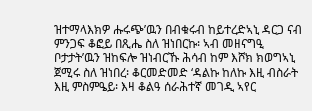ዝተማላእክዎ ሑሩጭ’ዉን በብቁሩብ ከይተረድኣኒ ዳርጋ ናብ ምንጋፍ ቆፎይ በጺሔ ስለ ዝነበርኩ፡ ኣብ መዘናግዒ ቦታታት’ዉን ዝከፍሎ ዝነብርኹ ሕሳብ ከም እሾክ ክወግኣኒ ጀሚሩ ስለ ዝነበረ፡ ቆርመድመድ ‘ዳልኩ ከለኩ እዚ ብስራት እዚ ምስምዔይ፡ እዛ ቆልዓ ሰራሕተኛ መገዲ ኣየር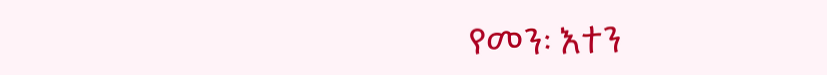የመን፡ እተን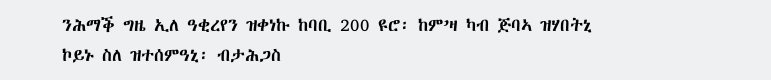ንሕማቕ ግዜ ኢለ ዓቂረየን ዝቀነኩ ከባቢ 200 ዩሮ፡ ከም’ዛ ካብ ጅባኣ ዝሃበትኒ ኮይኑ ስለ ዝተሰምዓኒ፡ ብታሕጋስ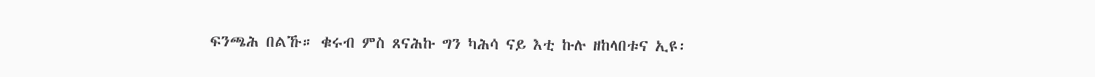ፍንጫሕ በልኹ። ቁሩብ ምስ ጸናሕኩ ግን ካሕሳ ናይ እቲ ኩሉ ዘከላበቱና ኢዩ፡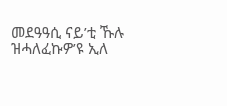መደዓዓሲ ናይ’ቲ ኹሉ ዝሓለፈኩዎ’ዩ ኢለ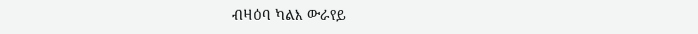ብዛዕባ ካልእ ውራየይ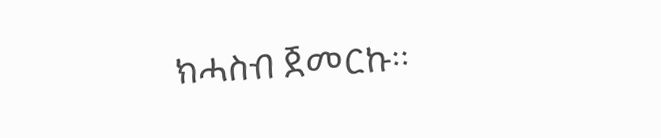ክሓስብ ጀመርኩ።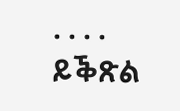. . . . ይቕጽል